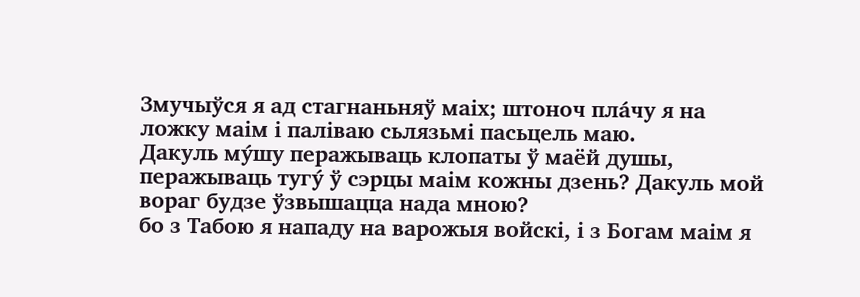Змучыўся я ад стагнаньняў маіх; штоноч пла́чу я на ложку маім і паліваю сьлязьмі пасьцель маю.
Дакуль му́шу перажываць клопаты ў маёй душы, перажываць тугу́ ў сэрцы маім кожны дзень? Дакуль мой вораг будзе ўзвышацца нада мною?
бо з Табою я нападу на варожыя войскі, і з Богам маім я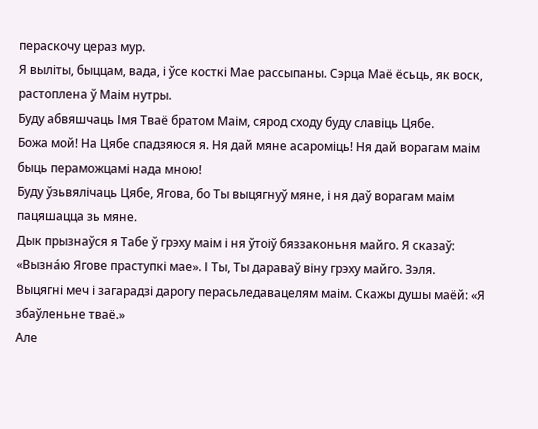пераскочу цераз мур.
Я выліты, быццам, вада, і ўсе косткі Мае рассыпаны. Сэрца Маё ёсьць, як воск, растоплена ў Маім нутры.
Буду абвяшчаць Імя Тваё братом Маім, сярод сходу буду славіць Цябе.
Божа мой! На Цябе спадзяюся я. Ня дай мяне асароміць! Ня дай ворагам маім быць пераможцамі нада мною!
Буду ўзьвялічаць Цябе, Ягова, бо Ты выцягнуў мяне, і ня даў ворагам маім пацяшацца зь мяне.
Дык прызнаўся я Табе ў грэху маім і ня ўтоіў бяззаконьня майго. Я сказаў: «Вызна́ю Ягове праступкі мае». І Ты, Ты дараваў віну грэху майго. Зэля.
Выцягні меч і загарадзі дарогу перасьледавацелям маім. Скажы душы маёй: «Я збаўленьне тваё.»
Але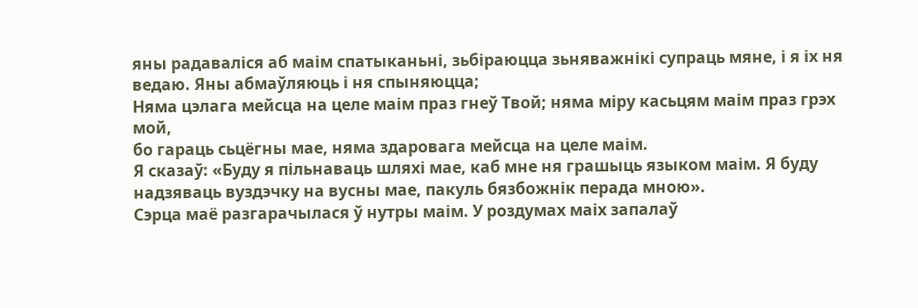яны радаваліся аб маім спатыканьні, зьбіраюцца зьняважнікі супраць мяне, і я іх ня ведаю. Яны абмаўляюць і ня спыняюцца;
Няма цэлага мейсца на целе маім праз гнеў Твой; няма міру касьцям маім праз грэх мой,
бо гараць сьцёгны мае, няма здаровага мейсца на целе маім.
Я сказаў: «Буду я пільнаваць шляхі мае, каб мне ня грашыць языком маім. Я буду надзяваць вуздэчку на вусны мае, пакуль бязбожнік перада мною».
Сэрца маё разгарачылася ў нутры маім. У роздумах маіх запалаў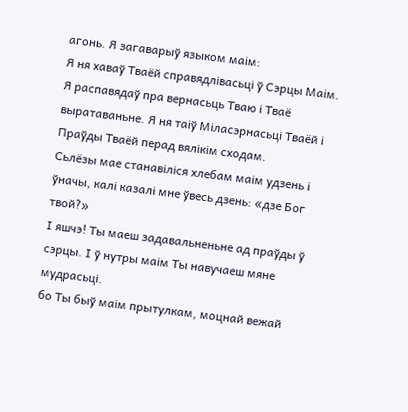агонь. Я загаварыў языком маім:
Я ня хаваў Тваёй справядлівасьці ў Сэрцы Маім. Я распавядаў пра вернасьць Тваю і Тваё выратаваньне. Я ня таіў Міласэрнасьці Тваёй і Праўды Тваёй перад вялікім сходам.
Сьлёзы мае станавіліся хлебам маім удзень і ўначы, калі казалі мне ўвесь дзень: «дзе Бог твой?»
І яшчэ! Ты маеш задавальненьне ад праўды ў сэрцы. І ў нутры маім Ты навучаеш мяне мудрасьці.
бо Ты быў маім прытулкам, моцнай вежай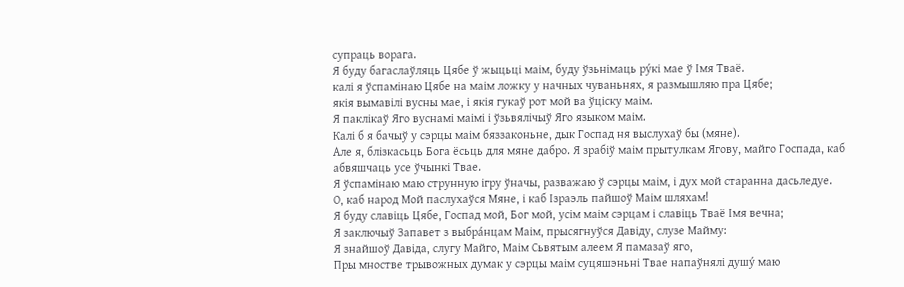супраць ворага.
Я буду багаслаўляць Цябе ў жыцьці маім, буду ўзьнімаць ру́кі мае ў Імя Тваё.
калі я ўспамінаю Цябе на маім ложку у начных чуваньнях, я размышляю пра Цябе;
якія вымавілі вусны мае, і якія гукаў рот мой ва ўціску маім.
Я паклікаў Яго вуснамі маімі і ўзьвялічыў Яго языком маім.
Калі б я бачыў у сэрцы маім бяззаконьне, дык Госпад ня выслухаў бы (мяне).
Але я, блізкасьць Бога ёсьць для мяне дабро. Я зрабіў маім прытулкам Ягову, майго Госпада, каб абвяшчаць усе ўчынкі Твае.
Я ўспамінаю маю струнную ігру ўначы, разважаю ў сэрцы маім, і дух мой старанна дасьледуе.
О, каб народ Мой паслухаўся Мяне, і каб Ізраэль пайшоў Маім шляхам!
Я буду славіць Цябе, Госпад мой, Бог мой, усім маім сэрцам і славіць Тваё Імя вечна;
Я заключыў Запавет з выбра́нцам Маім, прысягнуўся Давіду, слузе Майму:
Я знайшоў Давіда, слугу Майго, Маім Сьвятым алеем Я памазаў яго,
Пры мностве трывожных думак у сэрцы маім суцяшэньні Твае напаўнялі душу́ маю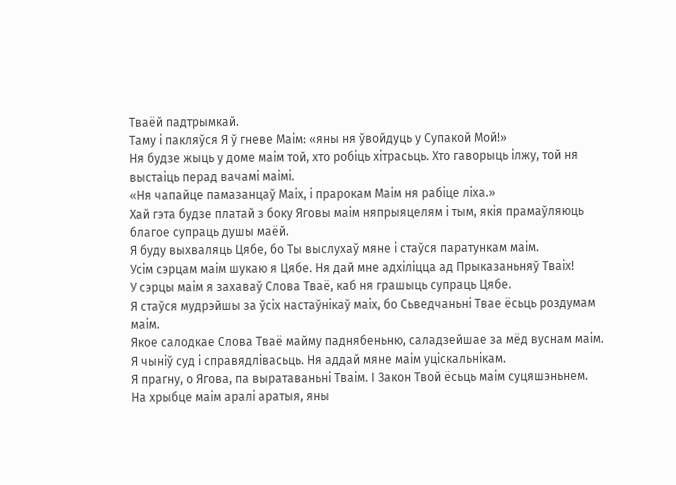Тваёй падтрымкай.
Таму і пакляўся Я ў гневе Маім: «яны ня ўвойдуць у Супакой Мой!»
Ня будзе жыць у доме маім той, хто робіць хітрасьць. Хто гаворыць ілжу, той ня выстаіць перад вачамі маімі.
«Ня чапайце памазанцаў Маіх, і прарокам Маім ня рабіце ліха.»
Хай гэта будзе платай з боку Яговы маім няпрыяцелям і тым, якія прамаўляюць благое супраць душы маёй.
Я буду выхваляць Цябе, бо Ты выслухаў мяне і стаўся паратункам маім.
Усім сэрцам маім шукаю я Цябе. Ня дай мне адхіліцца ад Прыказаньняў Тваіх!
У сэрцы маім я захаваў Слова Тваё, каб ня грашыць супраць Цябе.
Я стаўся мудрэйшы за ўсіх настаўнікаў маіх, бо Сьведчаньні Твае ёсьць роздумам маім.
Якое салодкае Слова Тваё майму паднябеньню, саладзейшае за мёд вуснам маім.
Я чыніў суд і справядлівасьць. Ня аддай мяне маім уціскальнікам.
Я прагну, о Ягова, па выратаваньні Тваім. І Закон Твой ёсьць маім суцяшэньнем.
На хрыбце маім аралі аратыя, яны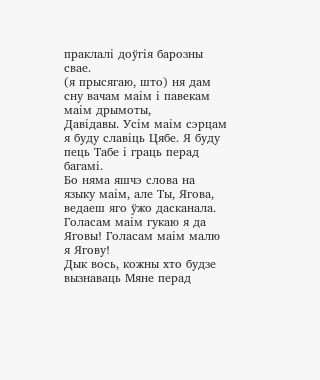праклалі доўгія барозны свае.
(я прысягаю, што) ня дам сну вачам маім і павекам маім дрымоты,
Давідавы. Усім маім сэрцам я буду славіць Цябе. Я буду пець Табе і граць перад багамі.
Бо няма яшчэ слова на языку маім, але Ты, Ягова, ведаеш яго ўжо дасканала.
Голасам маім гукаю я да Яговы! Голасам маім малю я Ягову!
Дык вось, кожны хто будзе вызнаваць Мяне перад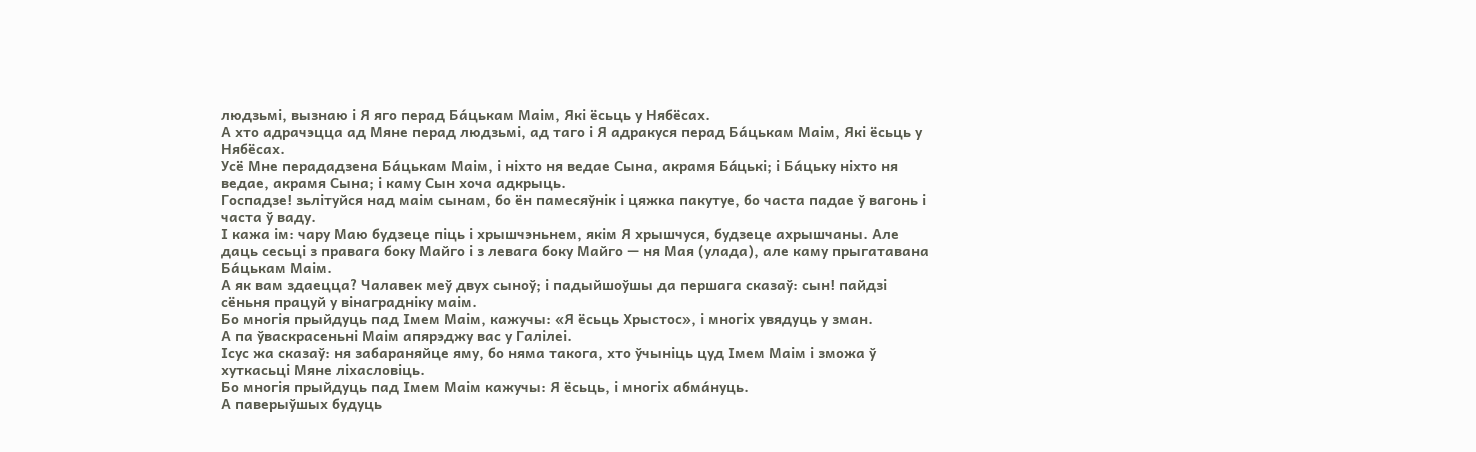людзьмі, вызнаю і Я яго перад Ба́цькам Маім, Які ёсьць у Нябёсах.
А хто адрачэцца ад Мяне перад людзьмі, ад таго і Я адракуся перад Ба́цькам Маім, Які ёсьць у Нябёсах.
Усё Мне перададзена Ба́цькам Маім, і ніхто ня ведае Сына, акрамя Ба́цькі; і Ба́цьку ніхто ня ведае, акрамя Сына; і каму Сын хоча адкрыць.
Госпадзе! зьлітуйся над маім сынам, бо ён памесяўнік і цяжка пакутуе, бо часта падае ў вагонь і часта ў ваду.
І кажа ім: чару Маю будзеце піць і хрышчэньнем, якім Я хрышчуся, будзеце ахрышчаны. Але даць сесьці з правага боку Майго і з левага боку Майго — ня Мая (улада), але каму прыгатавана Ба́цькам Маім.
А як вам здаецца? Чалавек меў двух сыноў; і падыйшоўшы да першага сказаў: сын! пайдзі сёньня працуй у вінаградніку маім.
Бо многія прыйдуць пад Імем Маім, кажучы: «Я ёсьць Хрыстос», і многіх увядуць у зман.
А па ўваскрасеньні Маім апярэджу вас у Галілеі.
Ісус жа сказаў: ня забараняйце яму, бо няма такога, хто ўчыніць цуд Імем Маім і зможа ў хуткасьці Мяне ліхасловіць.
Бо многія прыйдуць пад Імем Маім кажучы: Я ёсьць, і многіх абма́нуць.
А паверыўшых будуць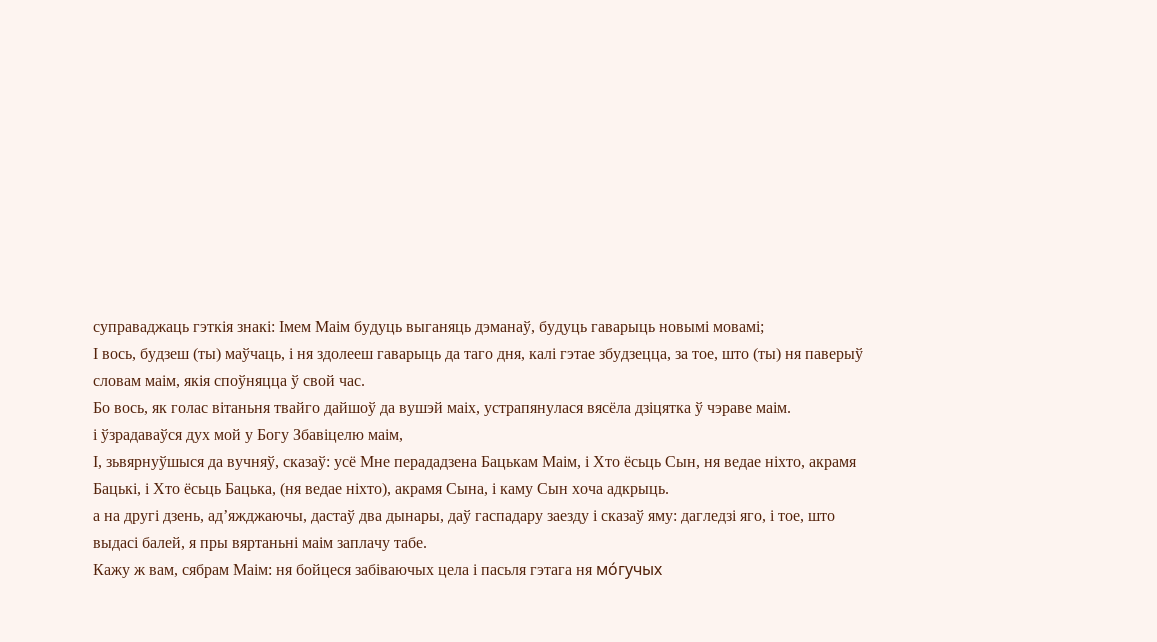суправаджаць гэткія знакі: Імем Маім будуць выганяць дэманаў, будуць гаварыць новымі мовамі;
І вось, будзеш (ты) маўчаць, і ня здолееш гаварыць да таго дня, калі гэтае збудзецца, за тое, што (ты) ня паверыў словам маім, якія споўняцца ў свой час.
Бо вось, як голас вітаньня твайго дайшоў да вушэй маіх, устрапянулася вясёла дзіцятка ў чэраве маім.
і ўзрадаваўся дух мой у Богу Збавіцелю маім,
І, зьвярнуўшыся да вучняў, сказаў: усё Мне перададзена Бацькам Маім, і Хто ёсьць Сын, ня ведае ніхто, акрамя Бацькі, і Хто ёсьць Бацька, (ня ведае ніхто), акрамя Сына, і каму Сын хоча адкрыць.
а на другі дзень, ад’яжджаючы, дастаў два дынары, даў гаспадару заезду і сказаў яму: дагледзі яго, і тое, што выдасі балей, я пры вяртаньні маім заплачу табе.
Кажу ж вам, сябрам Маім: ня бойцеся забіваючых цела і пасьля гэтага ня мо́гучых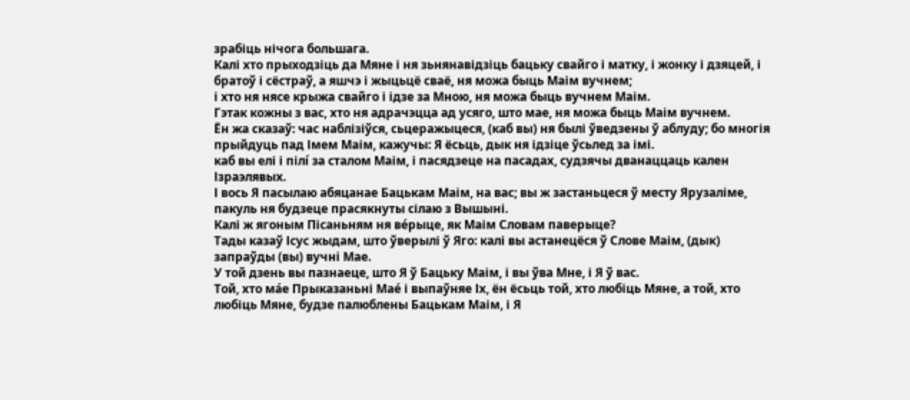зрабіць нічога большага.
Калі хто прыходзіць да Мяне і ня зьнянавідзіць бацьку свайго і матку, і жонку і дзяцей, і братоў і сёстраў, а яшчэ і жыцьцё сваё, ня можа быць Маім вучнем;
і хто ня нясе крыжа свайго і ідзе за Мною, ня можа быць вучнем Маім.
Гэтак кожны з вас, хто ня адрачэцца ад усяго, што мае, ня можа быць Маім вучнем.
Ён жа сказаў: час наблізіўся, сьцеражыцеся, (каб вы) ня былі ўведзены ў аблуду; бо многія прыйдуць пад Імем Маім, кажучы: Я ёсьць, дык ня ідзіце ўсьлед за імі.
каб вы елі і пілí за сталом Маім, і пасядзеце на пасадах, судзячы дванаццаць кален Ізраэлявых.
І вось Я пасылаю абяцанае Бацькам Маім, на вас; вы ж застаньцеся ў месту Ярузаліме, пакуль ня будзеце прасякнуты сілаю з Вышыні.
Калі ж ягоным Пісаньням ня ве́рыце, як Маім Словам паверыце?
Тады казаў Ісус жыдам, што ўверылі ў Яго: калі вы астанецёся ў Слове Маім, (дык) запраўды (вы) вучні Мае.
У той дзень вы пазнаеце, што Я ў Бацьку Маім, і вы ўва Мне, і Я ў вас.
Той, хто ма́е Прыказаньні Мае́ і выпаўняе Іх, ён ёсьць той, хто любіць Мяне, а той, хто любіць Мяне, будзе палюблены Бацькам Маім, і Я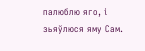палюблю яго, і зьяўлюся яму Сам.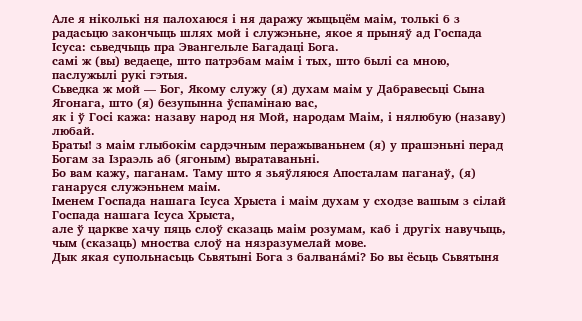Але я ніколькі ня палохаюся і ня даражу жыцьцём маім, толькі б з радасьцю закончыць шлях мой і служэньне, якое я прыняў ад Госпада Ісуса: сьведчыць пра Эвангельле Багадаці Бога.
самі ж (вы) ведаеце, што патрэбам маім і тых, што былі са мною, паслужылі рукі гэтыя.
Сьведка ж мой — Бог, Якому служу (я) духам маім у Дабравесьці Сына Ягонага, што (я) безупынна ўспамінаю вас,
як і ў Госі кажа: назаву народ ня Мой, народам Маім, і нялюбую (назаву) любай.
Браты! з маім глыбокім сардэчным перажываньнем (я) у прашэньні перад Богам за Ізраэль аб (ягоным) выратаваньні.
Бо вам кажу, паганам. Таму што я зьяўляюся Апосталам паганаў, (я) ганаруся служэньнем маім.
Іменем Госпада нашага Ісуса Хрыста і маім духам у сходзе вашым з сілай Госпада нашага Ісуса Хрыста,
але ў царкве хачу пяць слоў сказаць маім розумам, каб і другіх навучыць, чым (сказаць) мноства слоў на нязразумелай мове.
Дык якая супольнасьць Сьвятыні Бога з балвана́мі? Бо вы ёсьць Сьвятыня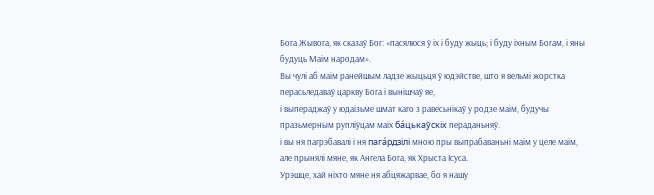Бога Жывога, як сказаў Бог: «пасялюся ў іх і буду жыць; і буду іхным Богам, і яны будуць Маім народам».
Вы чулі аб маім ранейшым ладзе жыцьця ў юдэйстве, што я вельмі жорстка перасьледаваў царкву Бога і вынішчаў яе,
і выпераджаў у юдаізьме шмат каго з равесьнікаў у родзе маім, будучы празьмерным рупліўцам маіх ба́цькаўскіх пераданьняў.
і вы ня пагрэбавалі і ня пага́рдзілі мною пры выпрабаваньні маім у целе маім, але прынялі мяне, як Ангела Бога, як Хрыста Ісуса.
Урэшце, хай ніхто мяне ня абцяжарвае, бо я нашу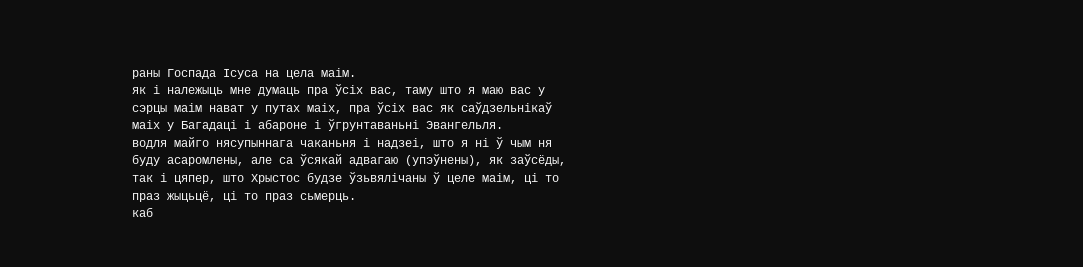раны Госпада Ісуса на цела маім.
як і належыць мне думаць пра ўсіх вас, таму што я маю вас у сэрцы маім нават у путах маіх, пра ўсіх вас як саўдзельнікаў маіх у Багадаці і абароне і ўгрунтаваньні Эвангельля.
водля майго нясупыннага чаканьня і надзеі, што я ні ў чым ня буду асаромлены, але са ўсякай адвагаю (упэўнены), як заўсёды, так і цяпер, што Хрыстос будзе ўзьвялічаны ў целе маім, ці то праз жыцьцё, ці то праз сьмерць.
каб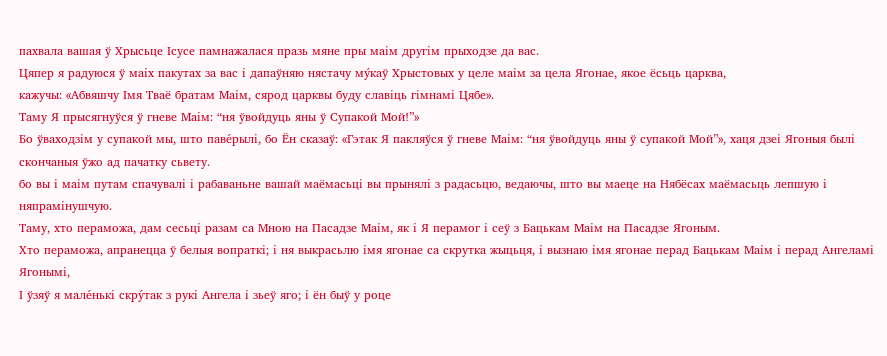пахвала вашая ў Хрысьце Ісусе памнажалася празь мяне пры маім другім прыходзе да вас.
Цяпер я радуюся ў маіх пакутах за вас і дапаўняю нястачу му́каў Хрыстовых у целе маім за цела Ягонае, якое ёсьць царква,
кажучы: «Абвяшчу Імя Тваё братам Маім, сярод царквы буду славіць гімнамі Цябе».
Таму Я прысягнуўся ў гневе Маім: “ня ўвойдуць яны ў Супакой Мой!”»
Бо ўваходзім у супакой мы, што паве́рылі, бо Ён сказаў: «Гэтак Я пакляўся ў гневе Маім: “ня ўвойдуць яны ў супакой Мой”», хаця дзеі Ягоныя былі скончаныя ўжо ад пачатку сьвету.
бо вы і маім путам спачувалі і рабаваньне вашай маёмасьці вы прынялі з радасьцю, ведаючы, што вы маеце на Нябёсах маёмасьць лепшую і няпрамінушчую.
Таму, хто пераможа, дам сесьці разам са Мною на Пасадзе Маім, як і Я перамог і сеў з Бацькам Маім на Пасадзе Ягоным.
Хто пераможа, апранецца ў белыя вопраткі; і ня выкрасьлю імя ягонае са скрутка жыцьця, і вызнаю імя ягонае перад Бацькам Маім і перад Ангеламі Ягонымі,
І ўзяў я мале́нькі скру́так з рукі Ангела і зьеў яго; і ён быў у роце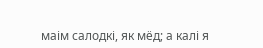маім салодкі, як мёд; а калі я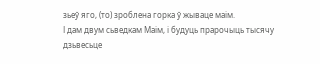зьеў яго, (то) зроблена горка ў жываце маім.
І дам двум сьведкам Маім, і будуць прарочыць тысячу дзьвесьце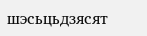шэсьцьдзясят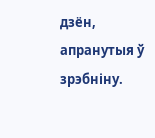дзён, апранутыя ў зрэбніну.